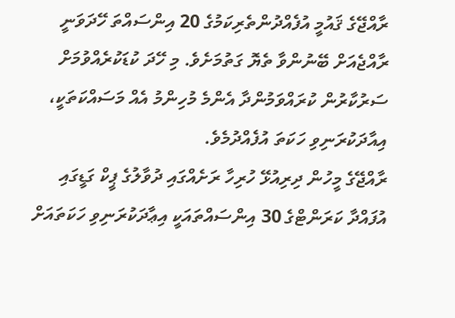ރާއްޖޭގެ ޤައުމީ އުފެއްދުންތެރިކަމުގެ 20 އިންސައްތަ ހޭދަވަނީ ރާއްޖެއަށް ބޭނުންވާ ތެޔޮ ގަތުމަށެވެ. މި ހޭދަ ކުޑަކުރެއްވުމަށް ސަރުކާރުން ކުރައްވަމުންދާ އެންމެ މުހިންމު އެއް މަސައްކަތަކީ، އިއާދަކުރަނިވި ހަކަތަ އުފެއްދުމެވެ.
ރާއްޖޭގެ މީހުން ދިރިއުޅޭ ހުރިހާ ރަށެއްގައި ދުވާލުގެ ޕީކް ގަޑީގައި އުފައްދާ ކަރަންޓްގެ 30 އިންސައްތައަކީ އިޢާދަކުރަނިވި ހަކަތައަށް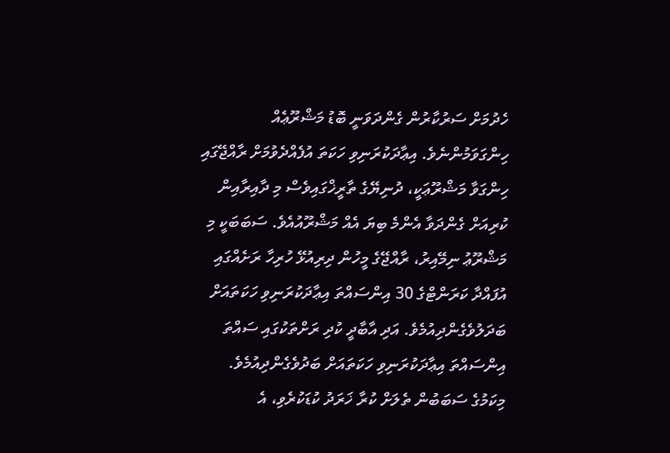ހެދުމަށް ސަރުކާރުން ގެންދަވަނީ ބޮޑު މަޝްރޫޢެއް ހިންގަވަމުންނެވެ. އިޢާދަކުރަނިވި ހަކަތަ އުފެއްދެވުމަށް ރާއްޖޭގައި ހިންގަވާ މަޝްރޫޢަކީ، ދުނިޔޭގެ ތާރީޚްގައިވެސް މި ދާއިރާއިން ކުރިއަށް ގެންދަވާ އެންމެ ބިޔަ އެއް މަޝްރޫއުއެވެ. ސަބަބަކީ މި މަޝްރޫޢު ނިމޭއިރު، ރާއްޖޭގެ މީހުން ދިރިއުޅޭ ހުރިހާ ރަށެއްގައި އުފައްދާ ކަރަންޓްގެ 30 އިންސައްތަ އިޢާދަކުރަނިވި ހަކަތައަށް ބަދަލުވެގެންދިއުމެވެ. އަދި އާބާދީ ކުދި ރަށްތަކުގައި ސައްތަ އިންސައްތަ އިޢާދަކުރަނިވި ހަކަތައަށް ބަދުވެގެންދިއުމެވެ. މިކަމުގެ ސަބަބުން ތެލަށް ކުރާ ޚަރަދު ކުޑަކުރެވި، އެ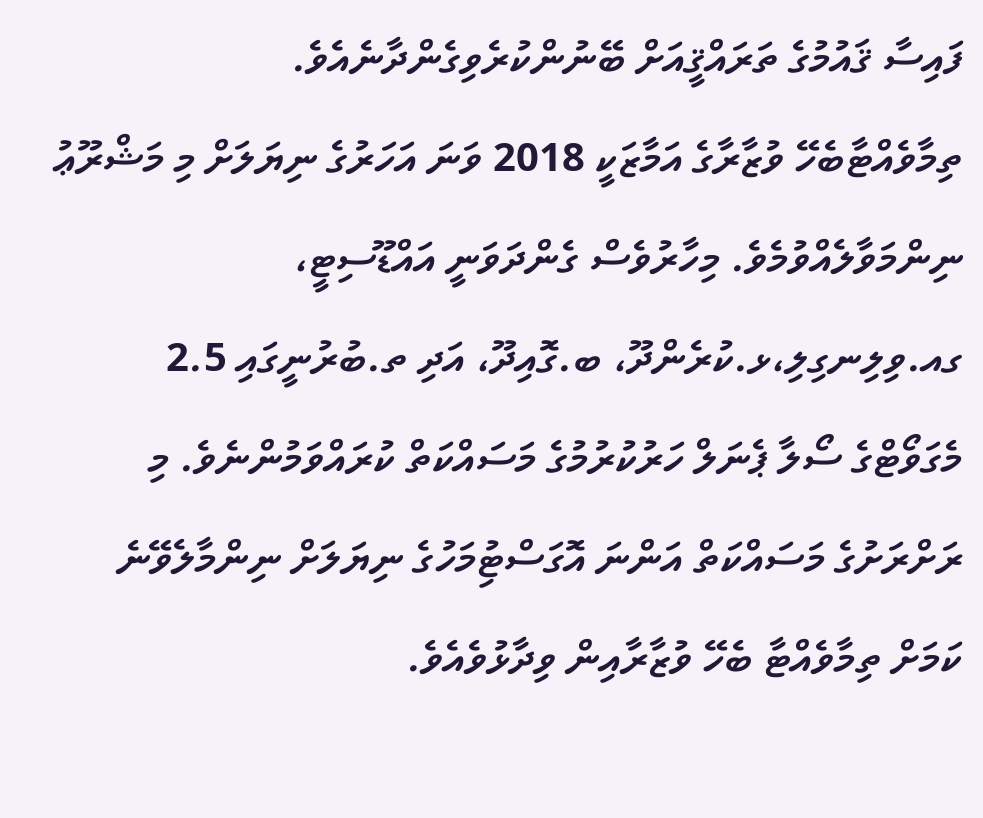ފައިސާ ޤައުމުގެ ތަރައްޤީއަށް ބޭނުންކުރެވިގެންދާނެއެވެ.
ތިމާވެއްޓާބެހޭ ވުޒާރާގެ އަމާޒަކީ 2018 ވަނަ އަހަރުގެ ނިޔަލަށް މި މަޝްރޫޢު ނިންމަވާލެއްވުމެވެ. މިހާރުވެސް ގެންދަވަނީ އައްޑޫސިޓީ، ގއ.ވިލިނގިލި،ޅ.ކުރެންދޫ، ބ.ގޮއިދޫ، އަދި ތ.ބުރުނީގައި 2.5 މެގަވޯޓްގެ ސޯލާ ޕެނަލް ހަރުކުރުމުގެ މަސައްކަތް ކުރައްވަމުންނެވެ. މި ރަށްރަށުގެ މަސައްކަތް އަންނަ އޮގަސްޓިުމަހުގެ ނިޔަލަށް ނިންމާލެވޭނެ ކަމަށް ތިމާވެއްޓާ ބެހޭ ވުޒާރާއިން ވިދާޅުވެއެވެ.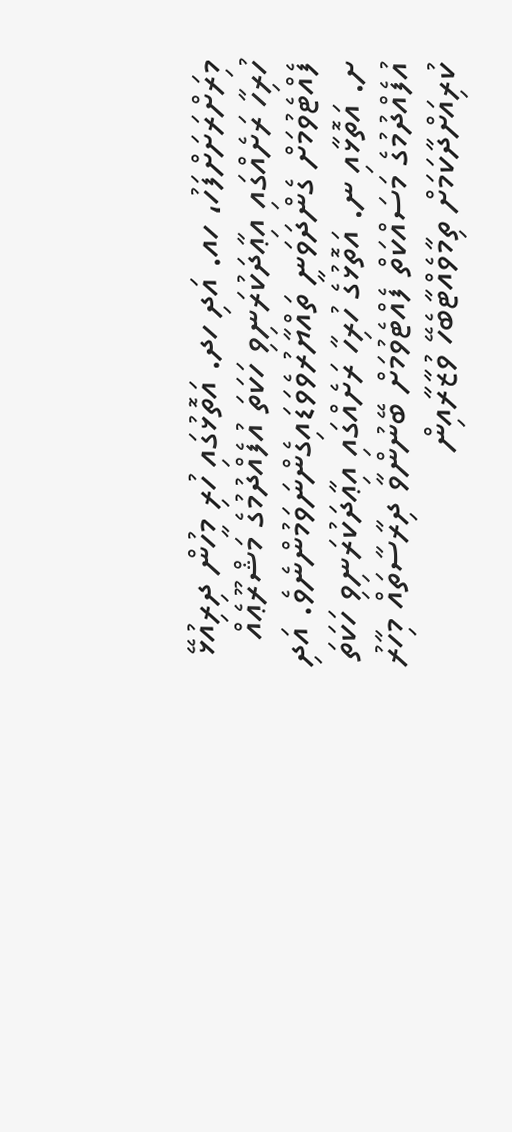މިރަށްރަށަށްފަހު، ހއ. އަދި ހދ. އަތޮޅުގައި ހުރި މީހުން ދިރިއުޅޭ ހުރިހާ ރަށެއްގައި އިޢާދަކުރަނިވި ހަކަތަ އުފެއްދުމުގެ މަޝްރޫޢެއް ފެއްޓެވުމަށް ގެންދަވަނީ ތައްޔާރުވެވަޑައިގެންނަވަމުންނެވެ. އަދި ށ. އަތޮޅާއި ނ. އަތޮޅުގެ ހުރިހާ ރަށެއްގައި އިޢާދަކުރަނިވި ހަކަތަ އުފެއްދުމުގެ މަސައްކަތް ފެއްޓެވުމަށް ބޭނުންވާ ދިރާސާތައް މިހާރު ކުރިއަށްދާކަމަށް ތިމާވެއްޓާބެހޭ ވުޒާރާއިން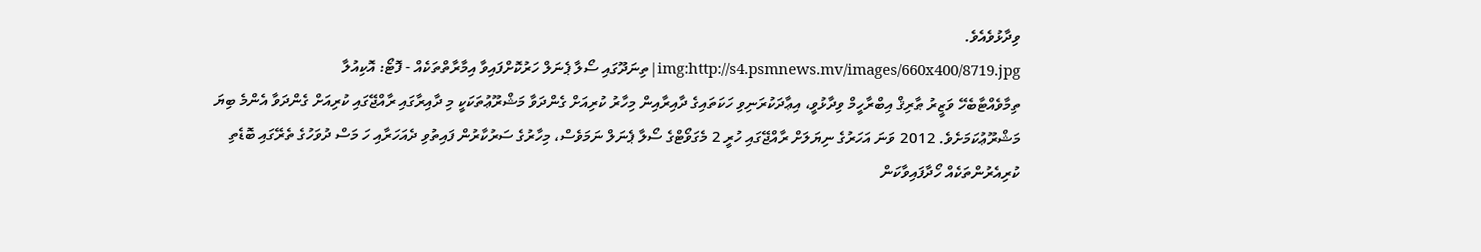ވިދާޅުވެއެވެ.
img:http://s4.psmnews.mv/images/660x400/8719.jpg|ތިނަދޫގައި ސޯލާ ޕެނަލް ހަރުކޮށްފައިވާ އިމާރާތްތަކެއް - ފޮޓޯ: އޮކިއުލާ
ތިމާވެއްޓާބެހޭ ވަޒީރު ޠާރިޤް އިބްރާހީމް ވިދާޅުވީ، އިޢާދަކުރަނިވި ހަކަތައިގެ ދާއިރާއިން މިހާރު ކުރިއަށް ގެންދަވާ މަޝްރޫޢުތަކަކީ މި ދާއިރާގައި ރާއްޖޭގައި ކުރިއަށް ގެންދަވާ އެންމެ ބިޔަ މަޝްރޫޢުކަމަށެވެ. 2012 ވަނަ އަހަރުގެ ނިޔަލަށް ރާއްޖޭގައި ހުރީ 2 މެގަވޯޓްގެ ސޯލާ ޕެނަލް ނަމަވެސް، މިހާރުގެ ސަރުކާރުން ފައިތުވި ދެއަހަރާއި ހަ މަސް ދުވަހުގެ ތެރޭގައި ބޮޑެތި ކުރިއެރުންތަކެއް ހޯދާފައިވާކަން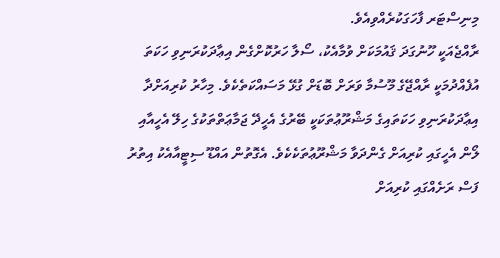މިނިސްޓަރ ފާހަގަކުރެއްވިއެވެ.
ރާއްޖެއަކީ ހޫނުގަދަ ޤައުމަކަށް ވުމާއެކު، ސޯލާ ހަރުކޮށްގެން އިޢާދަކުރަނިވި ހަކަތަ އުފެއްދުމަކީ ރާއްޖޭގެ މޫސުމާ ވަރަށް ބޮޑަށް ގުޅޭ މަސައްކަތެކެވެ. މިހާރު ކުރިއަށްދާ އިޢާދަކުރަނިވި ހަކަތައިގެ މަޝްރޫޢުތަކަކީ ބޭރުގެ އެހީދޭ ޖަމާޢަތްތަކުގެ ހިލޭ އެހީއާއި ލޯން އެހީގައި ކުރިއަށް ގެންދަވާ މަޝްރޫޢުތަކެކެވެ. އެގޮތުން އައްޑޫ ސިޓީއާއެކު އިތުރު ފަސް ރަށެއްގައި ކުރިއަށް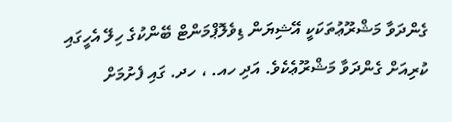ގެންދަވާ މަޝްރޫޢުތަކަކީ އޭޝިޔަން ޑިވެލޮޕްމަންޓް ބޭންކުގެ ހިލޭ އެހީގައި ކުރިއަށް ގެންދަވާ މަޝްރޫޢެކެވެ. އަދި ހއ. ، ހދ. ގައި ފެށުމަށް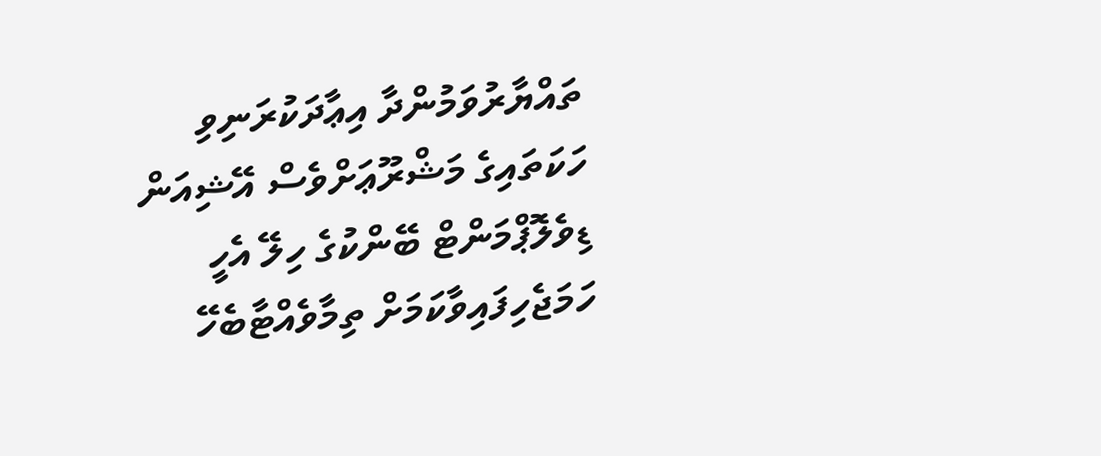ތައްޔާރުވަމުންދާ އިޢާދަކުރަނިވި ހަކަތައިގެ މަޝްރޫޢަށްވެސް އޭޝިއަން ޑިވެލޮޕްމަންޓް ބޭންކުގެ ހިލޭ އެހީ ހަމަޖެހިފައިވާކަމަށް ތިމާވެއްޓާބެހޭ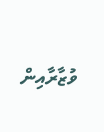ވުޒާރާއިން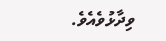ވިދާޅުވެއެވެ.